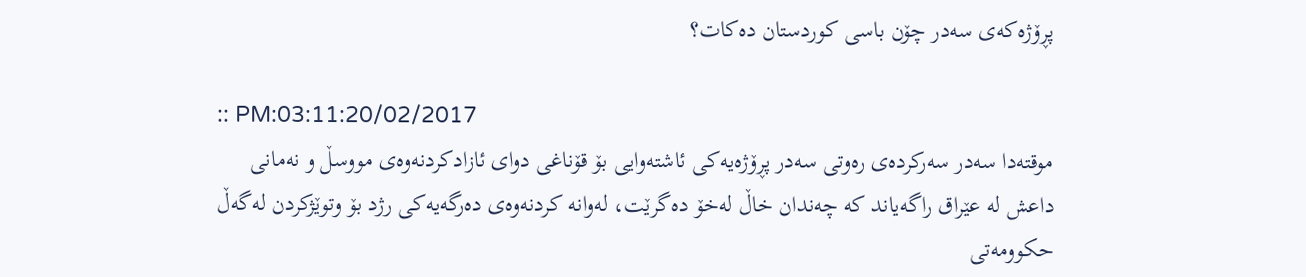پڕۆژه‌كه‌ی سه‌در چۆن باسی كوردستان ده‌كات؟

:: PM:03:11:20/02/2017
موقته‌دا سه‌در سه‌ركرده‌ی ره‌وتی سه‌در پڕۆژه‌یه‌كی ئاشته‌وایی بۆ قۆناغی دوای ئازادكردنه‌وه‌ی مووسڵ و نه‌مانی داعش له‌ عێراق راگه‌یاند كه‌ چه‌ندان خاڵ له‌خۆ ده‌گرێت، له‌وانه‌ كردنه‌وه‌ی ده‌رگه‌یه‌كی رژد بۆ وتوێژكردن له‌گه‌ڵ حكوومه‌تی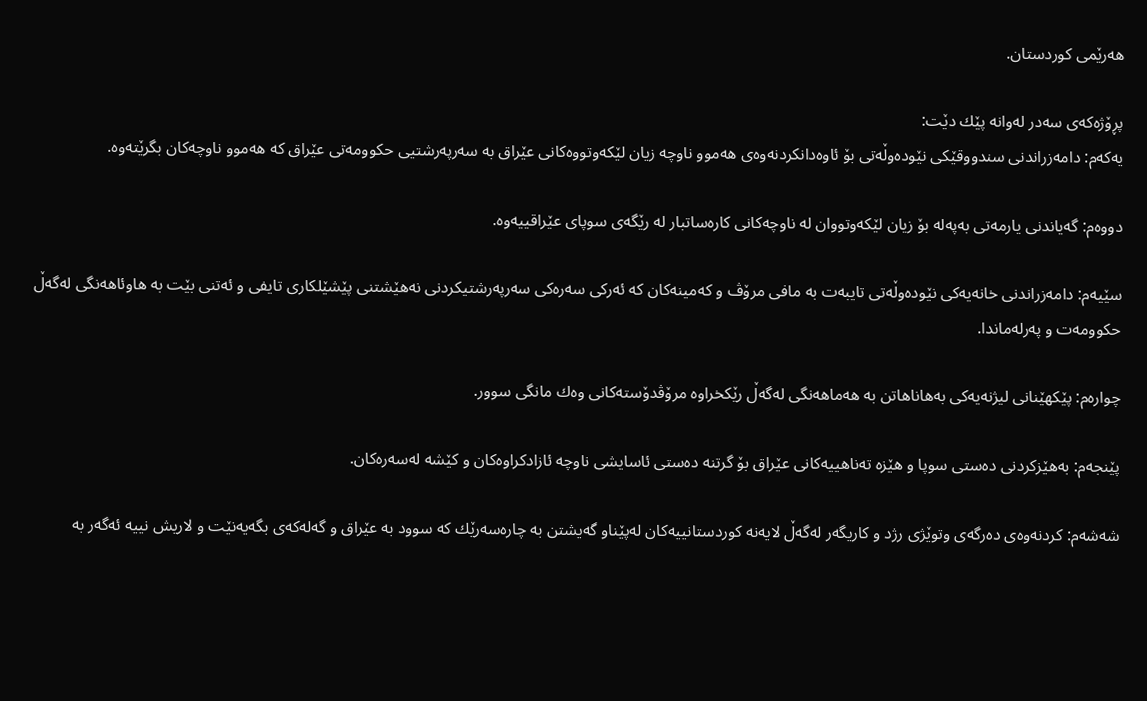هه‌رێمی كوردستان.

پڕۆژه‌كه‌ی سه‌در له‌وانه‌ پێك دێت:
یه‌كه‌م: دامه‌زراندنی سندووقێكی نێوده‌وڵه‌تی بۆ ئاوه‌دانكردنه‌وه‌ی هه‌موو ناوچه‌ زیان لێكه‌وتووه‌كانی عێراق به‌ سه‌رپه‌رشتیی حكوومه‌تی عێراق كه‌ هه‌موو ناوچه‌كان بگرێته‌وه‌.

دووه‌م: گه‌یاندنی یارمه‌تی به‌په‌له‌ بۆ زیان لێكه‌وتووان له‌ ناوچه‌كانی كاره‌ساتبار له‌ رێگه‌ی سوپای عێراقییه‌وه‌.

سێیه‌م: دامه‌زراندنی خانه‌یه‌كی نێوده‌وڵه‌تی تایبه‌ت به‌ مافی مرۆڤ و كه‌مینه‌كان كه‌ ئه‌ركی سه‌ره‌كی سه‌رپه‌رشتیكردنی نه‌هێشتنی پێشێلكاری تایفی و ئه‌تنی بێت به‌ هاوئاهه‌نگی له‌گه‌ڵ حكوومه‌ت و په‌رله‌ماندا.

چواره‌م: پێكهێنانی لیژنه‌یه‌كی به‌هاناهاتن به‌ هه‌ماهه‌نگی له‌گه‌ڵ رێكخراوه‌ مرۆڤدۆسته‌كانی وه‌ك مانگی سوور.

پێنجه‌م: به‌هێزكردنی ده‌ستی سوپا و هێزه‌ ته‌ناهییه‌كانی عێراق بۆ گرتنه‌ ده‌ستی ئاسایشی ناوچه‌ ئازادكراوه‌كان و كێشه‌ له‌سه‌ره‌كان.

شه‌شه‌م: كردنه‌وه‌ی ده‌رگه‌ی وتوێژی رژد و كاریگه‌ر له‌گه‌ڵ لایه‌نه‌ كوردستانییه‌كان له‌پێناو گه‌یشتن به‌ چاره‌سه‌رێك كه‌ سوود به‌ عێراق و گه‌له‌كه‌ی بگه‌یه‌نێت و لاریش نییه‌ ئه‌گه‌ر به‌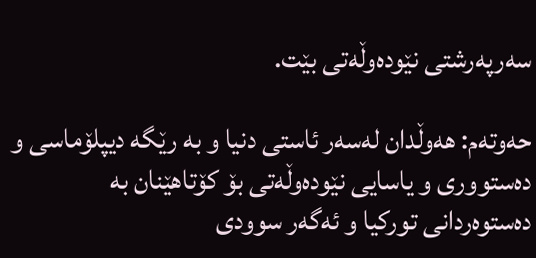سه‌رپه‌رشتی نێوده‌وڵه‌تی بێت.

حه‌وته‌م: هه‌وڵدان له‌سه‌ر ئاستی دنیا و به‌ رێگه‌ دیپلۆماسی و ده‌ستووری و یاسایی نێوده‌وڵه‌تی بۆ كۆتاهێنان به‌ ده‌ستوه‌ردانی توركیا و ئه‌گه‌ر سوودی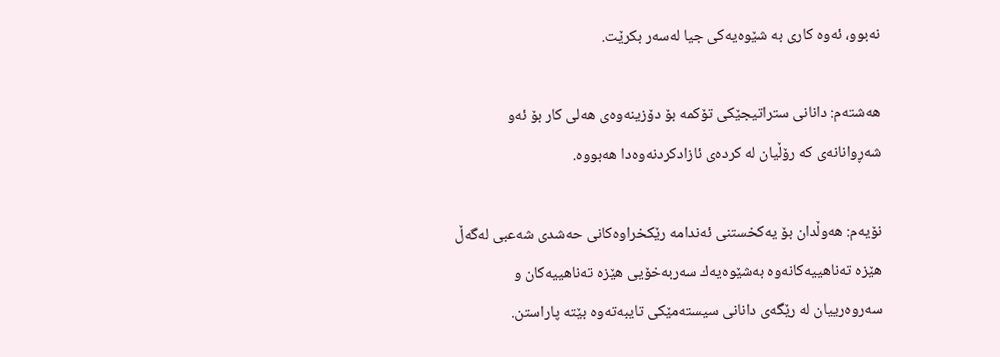نه‌بوو، ئه‌وه‌ كاری به‌ شێوه‌یه‌كی جیا له‌سه‌ر بكرێت.

هه‌شته‌م: دانانی ستراتیجێكی تۆكمه‌ بۆ دۆزینه‌وه‌ی هه‌لی كار بۆ ئه‌و شه‌ڕوانانه‌ی كه‌ رۆڵیان له‌ كرده‌ی ئازادكردنه‌وه‌دا هه‌بووه‌.

نۆیه‌م: هه‌وڵدان بۆ یه‌كخستنی ئه‌ندامه‌ رێكخراوه‌كانی حه‌شدی شه‌عبی له‌گه‌ڵ هێزه‌ ته‌ناهییه‌كانه‌وه‌ به‌شێوه‌یه‌ك سه‌ربه‌خۆیی هێزه‌ ته‌ناهییه‌كان و سه‌روه‌رییان له‌ رێگه‌ی دانانی سیسته‌مێكی تایبه‌ته‌وه‌ بێته‌ پاراستن.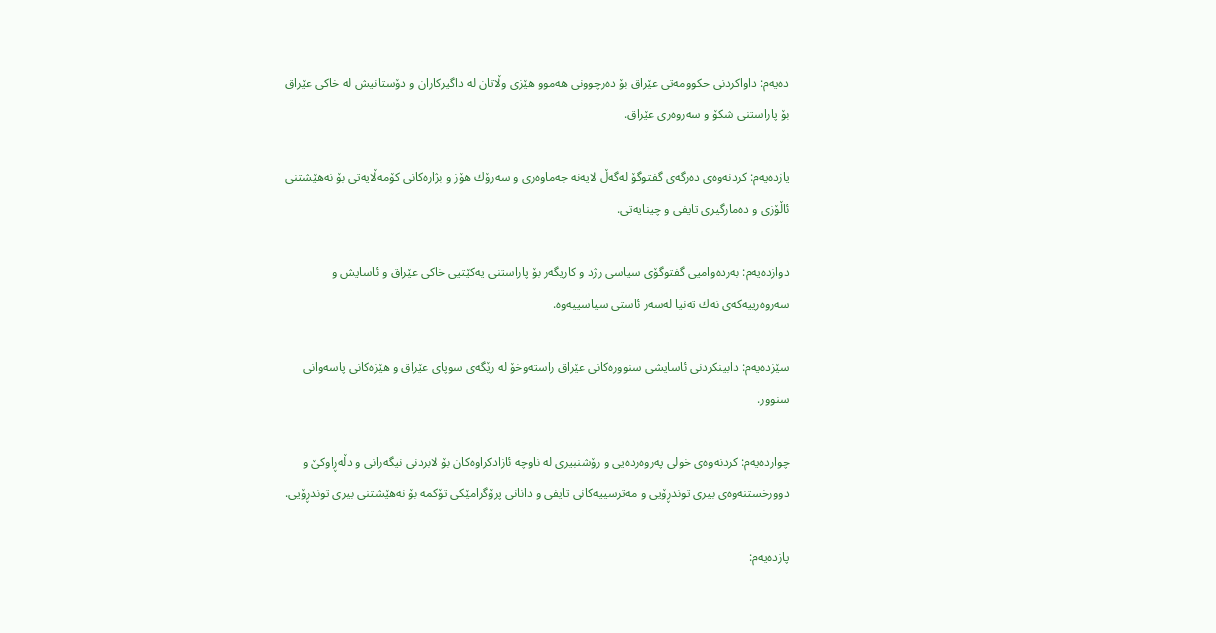ده‌یه‌م: داواكردنی حكوومه‌تی عێراق بۆ ده‌رچوونی هه‌موو هێزی وڵاتان له‌ داگیركاران و دۆستانیش له‌ خاكی عێراق بۆ پاراستنی شكۆ و سه‌روه‌ری عێراق.

یازده‌یه‌م: كردنه‌وه‌ی ده‌رگه‌ی گفتوگۆ له‌گه‌ڵ لایه‌نه‌ جه‌ماوه‌ری و سه‌رۆك هۆز و بژاره‌كانی كۆمه‌ڵایه‌تی بۆ نه‌هێشتنی ئاڵۆزی و ده‌مارگیری تایفی و چینایه‌تی.

دوازده‌یه‌م: به‌رده‌وامیی گفتوگۆی سیاسی رژد و كاریگه‌ر بۆ پاراستنی یه‌كێتیی خاكی عێراق و ئاسایش و سه‌روه‌رییه‌كه‌ی نه‌ك ته‌نیا له‌سه‌ر ئاستی سیاسییه‌وه‌.

سێزده‌یه‌م: دابینكردنی ئاسایشی سنووره‌كانی عێراق راسته‌وخۆ له‌ رێگه‌ی سوپای عێراق و هێزه‌كانی پاسه‌وانی سنوور.

چوارده‌یه‌م: كردنه‌وه‌ی خولی په‌روه‌رده‌یی و رۆشنبیری له‌ ناوچه‌ ئازادكراوه‌كان بۆ لابردنی نیگه‌رانی و دڵه‌ڕاوكێ و دوورخستنه‌وه‌ی بیری توندڕۆیی و مه‌ترسییه‌كانی تایفی و دانانی پرۆگرامێكی تۆكمه‌ بۆ نه‌هێشتنی بیری توندڕۆیی.

پازده‌یه‌م: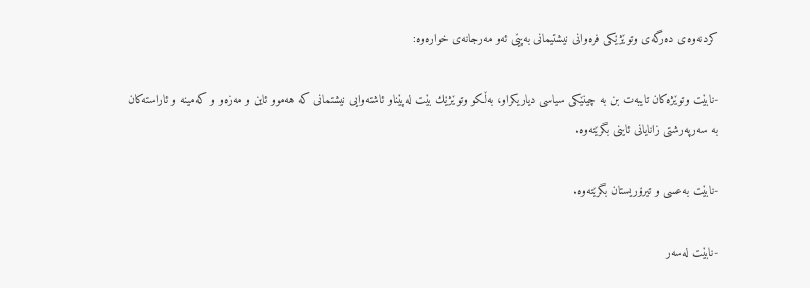كردنه‌وه‌ی ده‌رگه‌ی وتوێژێكی فره‌وانی نیشتیمانی به‌پێی ئه‌و مه‌رجانه‌ی خواره‌وه‌:

-نابێت وتوێژه‌كان تایبه‌ت بن به‌ چینێكی سیاسی دیاریكراو، به‌ڵكو وتوێژێك بێت له‌پێناو ئاشته‌وایی نیشتمانی كه‌ هه‌موو ئاین و مه‌زه‌و و كه‌مینه‌ و ئاراسته‌كان به‌ سه‌رپه‌رشتی زانایانی ئاینی بگرێته‌وه‌.

-نابێت به‌عسی و تیرۆریستان بگرێته‌وه‌.

-نابێت له‌سه‌ر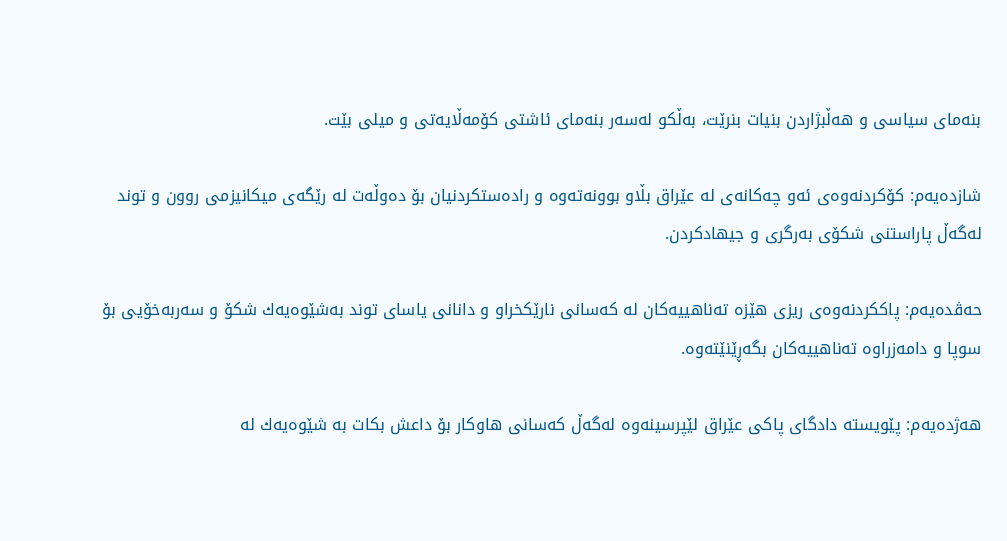بنه‌مای سیاسی و هه‌ڵبژاردن بنیات بنرێت، به‌ڵكو له‌سه‌ر بنه‌مای ئاشتی كۆمه‌ڵایه‌تی و میلی بێت.

شازده‌یه‌م: كۆكردنه‌وه‌ی ئه‌و چه‌كانه‌ی له‌ عێراق بڵاو بوونه‌ته‌وه‌ و راده‌ستكردنیان بۆ ده‌وڵه‌ت له‌ رێگه‌ی میكانیزمی روون و توند له‌گه‌ڵ پاراستنی شكۆی به‌رگری و جیهادكردن.

حه‌ڤده‌یه‌م: پاككردنه‌وه‌ی ریزی هێزه‌ ته‌ناهییه‌كان له‌ كه‌سانی نارێكخراو و دانانی یاسای توند به‌شێوه‌یه‌ك شكۆ و سه‌ربه‌خۆیی بۆ سوپا و دامه‌زراوه‌ ته‌ناهییه‌كان بگه‌ڕێنێته‌وه‌.

هه‌ژده‌یه‌م: پێویسته‌ دادگای پاكی عێراق لێپرسینه‌وه‌ له‌گه‌ڵ كه‌سانی هاوكار بۆ داعش بكات به‌ شێوه‌یه‌ك له‌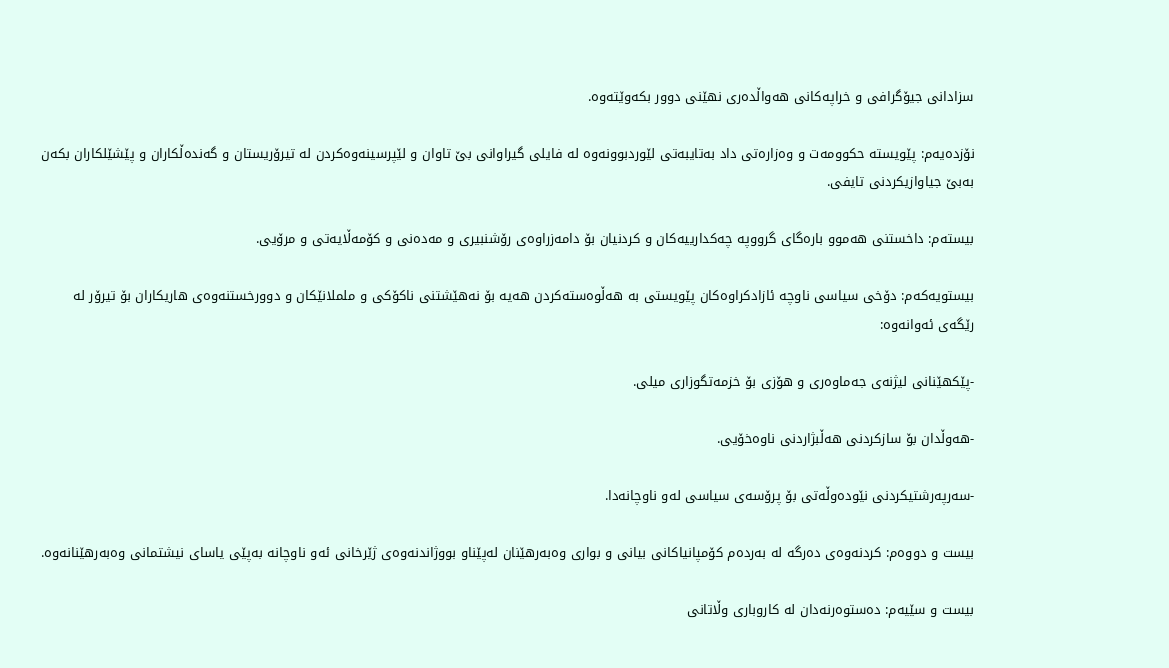سزادانی جیۆگرافی و خراپه‌كانی هه‌واڵده‌ری نهێنی دوور بكه‌وێته‌وه‌.

نۆزده‌یه‌م: پێویسته‌ حكوومه‌ت و وه‌زاره‌تی داد به‌تایبه‌تی لێوردبوونه‌وه‌ له‌ فایلی گیراوانی بێ تاوان و لێپرسینه‌وه‌كردن له‌ تیرۆریستان و گه‌نده‌ڵكاران و پێشێلكاران بكه‌ن به‌بێ جیاوازیكردنی تایفی.

بیسته‌م: داخستنی هه‌موو باره‌گای گرووپه‌ چه‌كدارییه‌كان و كردنیان بۆ دامه‌زراوه‌ی رۆشنبیری و مه‌ده‌نی و كۆمه‌ڵایه‌تی و مرۆیی.

بیستویه‌كه‌م: دۆخی سیاسی ناوچه‌ ئازادكراوه‌كان پێویستی به‌ هه‌ڵوه‌سته‌كردن هه‌یه‌ بۆ نه‌هێشتنی ناكۆكی و ململانێكان و دوورخستنه‌وه‌ی هاریكاران بۆ تیرۆر له‌ رێگه‌ی ئه‌وانه‌وه‌:

-پێكهێنانی لیژنه‌ی جه‌ماوه‌ری و هۆزی بۆ خزمه‌تگوزاری میلی.

-هه‌وڵدان بۆ سازكردنی هه‌ڵبژاردنی ناوه‌خۆیی.

-سه‌رپه‌رشتیكردنی نێوده‌وڵه‌تی بۆ پرۆسه‌ی سیاسی له‌و ناوچانه‌دا.

بیست و دووه‌م: كردنه‌وه‌ی ده‌رگه‌ له‌ به‌رده‌م كۆمپانیاكانی بیانی و بواری وه‌به‌رهێنان له‌پێناو بووژاندنه‌وه‌ی ژێرخانی ئه‌و ناوچانه‌ به‌پێی یاسای نیشتمانی وه‌به‌رهێنانه‌وه‌.

بیست و سێیه‌م: ده‌ستوه‌رنه‌دان له‌ كاروباری وڵاتانی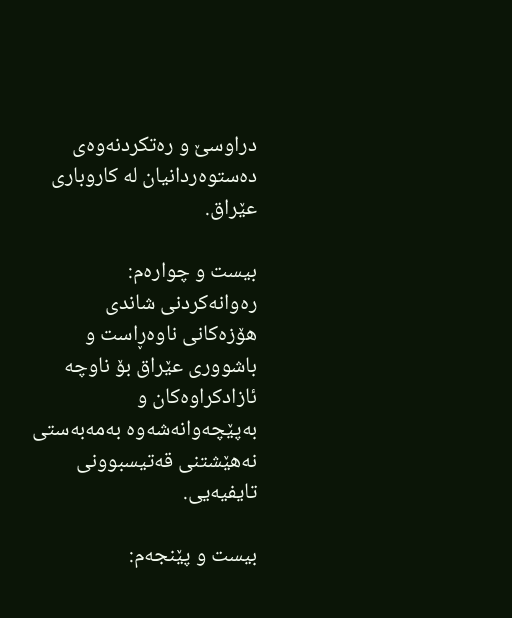دراوسێ و ره‌تكردنه‌وه‌ی ده‌ستوه‌ردانیان له‌ كاروباری عێراق.

بیست و چواره‌م: ره‌وانه‌كردنی شاندی هۆزه‌كانی ناوه‌ڕاست و باشووری عێراق بۆ ناوچه‌ ئازادكراوه‌كان و به‌پێچه‌وانه‌شه‌وه‌ به‌مه‌به‌ستی نه‌هێشتنی قه‌تیسبوونی تایفیه‌یی.

بیست و پێنجه‌م: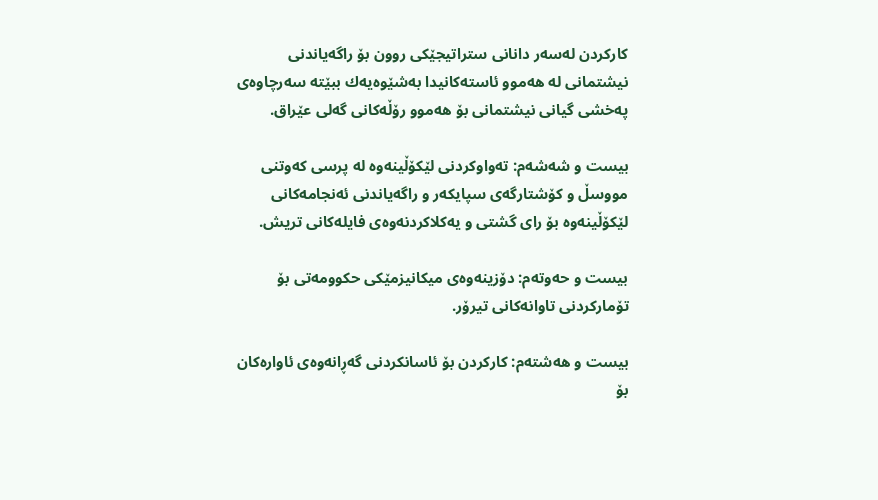كاركردن له‌سه‌ر دانانی ستراتیجێكی روون بۆ راگه‌یاندنی نیشتمانی له‌ هه‌موو ئاسته‌كانیدا به‌شێوه‌یه‌ك ببێته‌ سه‌رچاوه‌ی په‌خشی گیانی نیشتمانی بۆ هه‌موو رۆڵه‌كانی گه‌لی عێراق.

بیست و شه‌شه‌م: ته‌واوكردنی لێكۆڵینه‌وه‌ له‌ پرسی كه‌وتنی مووسڵ و كۆشتارگه‌ی سپایكه‌ر و راگه‌یاندنی ئه‌نجامه‌كانی لێكۆڵینه‌وه‌ بۆ رای گشتی و یه‌كلاكردنه‌وه‌ی فایله‌كانی تریش.

بیست و حه‌وته‌م: دۆزینه‌وه‌ی میكانیزمێكی حكوومه‌تی بۆ تۆماركردنی تاوانه‌كانی تیرۆر.

بیست و هه‌شته‌م: كاركردن بۆ ئاسانكردنی گه‌ڕانه‌وه‌ی ئاواره‌كان بۆ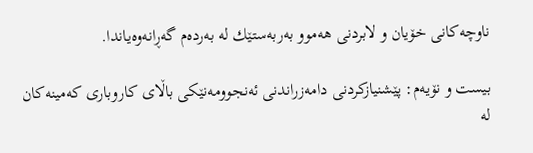ناوچه‌كانی خۆیان و لابردنی هه‌موو به‌ربه‌ستێك له‌ به‌رده‌م گه‌ڕانه‌وه‌یاندا.

بیست و نۆیه‌م: پێشنیازكردنی دامه‌زراندنی ئه‌نجوومه‌نێكی باڵای كاروباری كه‌مینه‌كان له‌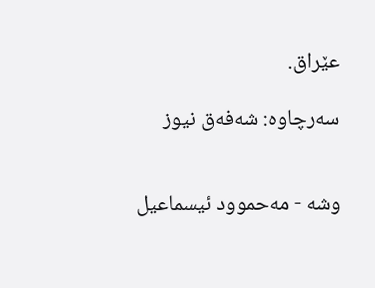عێراق.

سه‌رچاوه‌: شه‌فه‌ق نیوز


وشە - مه‌حموود ئیسماعیل